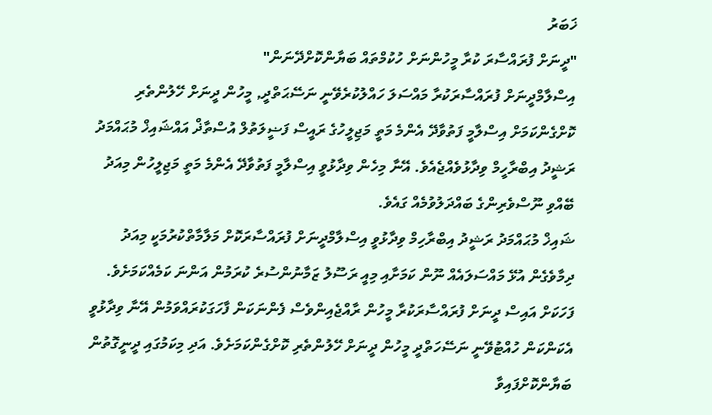ޚަބަރު
"ދީނަށް ފުރައްސާރަ ކުރާ މީހުންނަށް ހުކުމްތައް ބަޔާންކޮށްދޭނަން"
އިސްލާމްދީނަށް ފުރައްސާރަކުރާ މައްސަލަ ހައްލުކުރެވޭނީ ނަސޭޙަތްދީ, މީހުން ދީނަށް ހޭލުންތެރި ކޮށްގެންކަމަށް އިސްލާމީ ފަތުވާދޭ އެންމެ މަތީ މަޖިލީހުގެ ރައީސް ފަޟީލަތުލް އުސްތާޛް އައްޝައިޚް މުޙައްމަދު ރަޝީދު އިބްރާހީމް ވިދާޅުވެއްޖެއެވެ. އޭނާ މިހެން ވިދާޅުވީ އިސްލާމީ ފަތުވާދޭ އެންމެ މަތީ މަޖިލީހުން މިއަދު ބޭއްވި ނޫސްވެރިންގެ ބައްދަލުވުމެއް ގައެވެ.
ޝައިޚް މުޙައްމަދު ރަޝީދު އިބްރާހިމް ވިދާޅުވީ އިސްލާމްދީނަށް ފުރައްސާރަކޮށް މަލާމާތްކުރުމަކީ މިއަދު ދިމާވެގެން އުޅޭ މައްސަލައެއް ނޫން ކަމަށާއި މިއީ ރަސޫލު ޒަމާނުންސުރެ ކުރަމުން އަންނަ ކަމެއްކަމަށެވެ. ފަހަކަށް އައިސް ދީނަށް ފުރައްސާރަކުރާ މީހުން ރާއްޖެއިންވެސް ފެންނަކަން ފާހަގަކުރައްވަމުން އޭނާ ވިދާޅުވީ އެކަންކަން ހުއްޓުވޭނީ ނަސޭހަތްދީ މީހުން ދީނަށް ހޭލުންތެރި ކޮށްގެންކަމަށެވެ. އަދި މިކަމުގައި ދީނީގޮތުން ބަޔާންކޮށްފައިވާ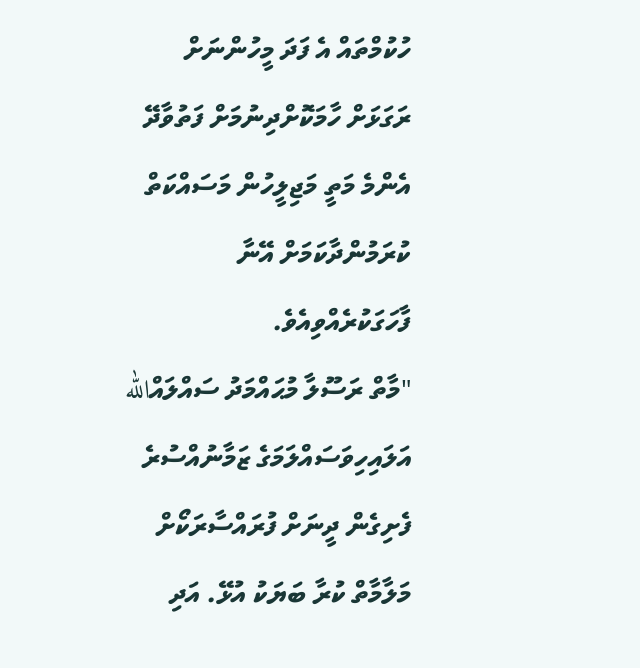ހުކުމްތައް އެ ފަދަ މީހުންނަށް ރަގަޅަށް ހާމަކޮށްދިނުމަށް ފަތުވާދޭ އެންމެ މަތީ މަޖިލީހުން މަސައްކަތް ކުރަމުންދާކަމަށް އޭނާ ފާހަގަކުރެއްވިއެވެ.
"މާތް ރަސޫލާ މުޙައްމަދު ސައްލައްالله އަލައިހިވަސައްލަމަގެ ޒަމާނުއްސުރެ ފެށިގެން ދީނަށް ފުރައްސާރަކޯށް މަލާމާތް ކުރާ ބަޔަކު އުޅޭ. އަދި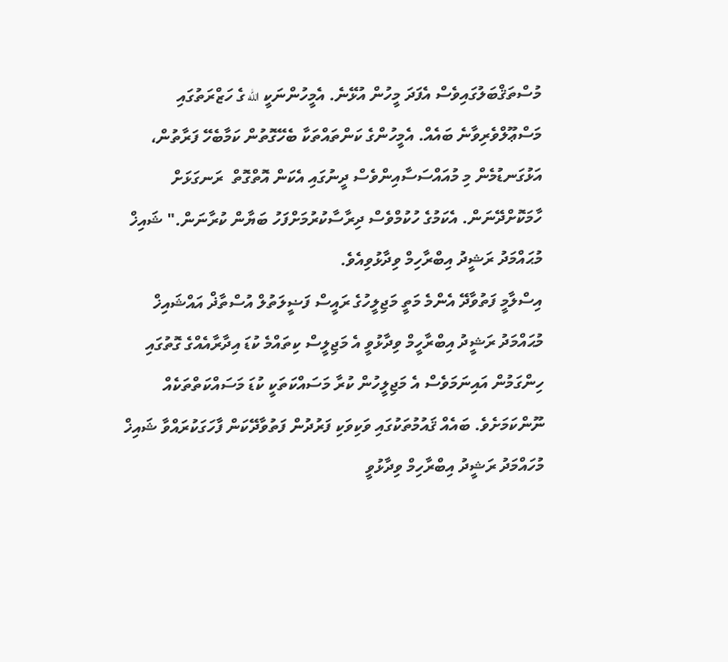މުސްތަޤްބަލުގައިވެސް އެފަދަ މީހުން އުޅޭނެ. އެމީހުންނަކީ الله ގެ ހަޒްރަތުގައި މަސްޢޫލްވެރިވާނެ ބައެއް. އެމީހުންގެ ކަންތައްތަކާ ބެހޭގޮތުން ކަމާބެހޭ ފަރާތުން، އަޅުގަނޑުމެން މި މުއައްސަސާއިންވެސް ދީނުގައި އެކަން އޮތްގޮތް  ރަނގަޅަށް ހާމަކޮށްދޭނަން. އެކަމުގެ ހުކުމްވެސް ދިރާސާކުރުމަށްފަހު ބަޔާން ކުރާނަން." ޝައިޚް މުޙައްމަދު ރަޝީދު އިބްރާހިމް ވިދާޅުވިއެވެ.
އިސްލާމީ ފަތުވާދޭ އެންމެ މަތީ މަޖިލީހުގެ ރައީސް ފަޟީލަތުލް އުސްތާޛް އައްޝައިޚް މުޙައްމަދު ރަޝީދު އިބްރާހީމް ވިދާޅުވީ އެ މަޖިލީސް ކިތައްމެ ކުޑަ އިދާރާއެއްގެ ގޮތުގައި ހިންގަމުން އައިނަމަވެސް އެ މަޖިލީހުން ކުރާ މަސައްކަތަކީ ކުޑަ މަސައްކަތްތަކެއް ނޫންކަމަށެވެ. ބައެއް ޤައުމުތަކުގައި ވަކިވަކި ފަރުދުން ފަތުވާދޭކަން ފާހަގަކުރައްވާ ޝައިޚް މުހައްމަދު ރަޝީދު އިބްރާހިމް ވިދާޅުވީ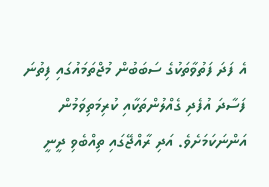އެ ފަދަ ފަތުވާތަކުގެ ސަބަބުން މުޖްތަމައުގައި ފިތުނަ ފަސާދަ އުފެދި ގެއްލުންތަކާއި ކުރިމަތިވަމުން އަންނަކަމަށެވެ. އަދި ރާއްޖޭގައި ތިއްބެވި ދީނީ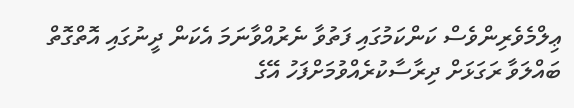ޢިލްމެވެރިންވެސް ކަންކަމުގައި ފަތުވާ ނެރުއްވާނަމަ އެކަން ދީނުގައި އޮތްގޮތް ބައްލަވާ ރަގަޅަށް ދިރާސާކުރެއްވުމަށްފަހު އޭގެ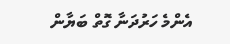އެންމެ ހަރުދަނާ ގޮތް ބަޔާން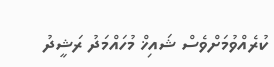ކުރެއްވުމަށްވެސް ޝައިޚް މުހައްމަދު ރަޝީދު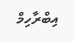އިބްރާހިމް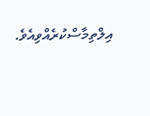އިލްތިމާސްކުރެއްވިއެވެ.